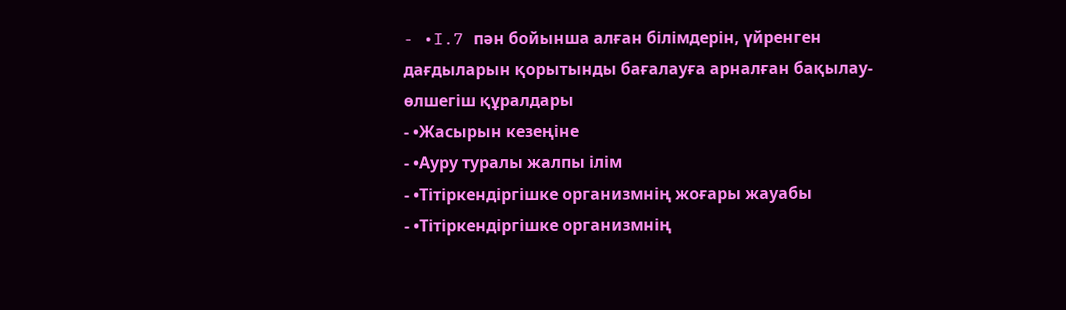- •I.7 пән бойынша алған білімдерін, үйренген дағдыларын қорытынды бағалауға арналған бақылау-өлшегіш құралдары
- •Жасырын кезеңіне
- •Ауру туралы жалпы ілім
- •Тітіркендіргішке организмнің жоғары жауабы
- •Тітіркендіргішке организмнің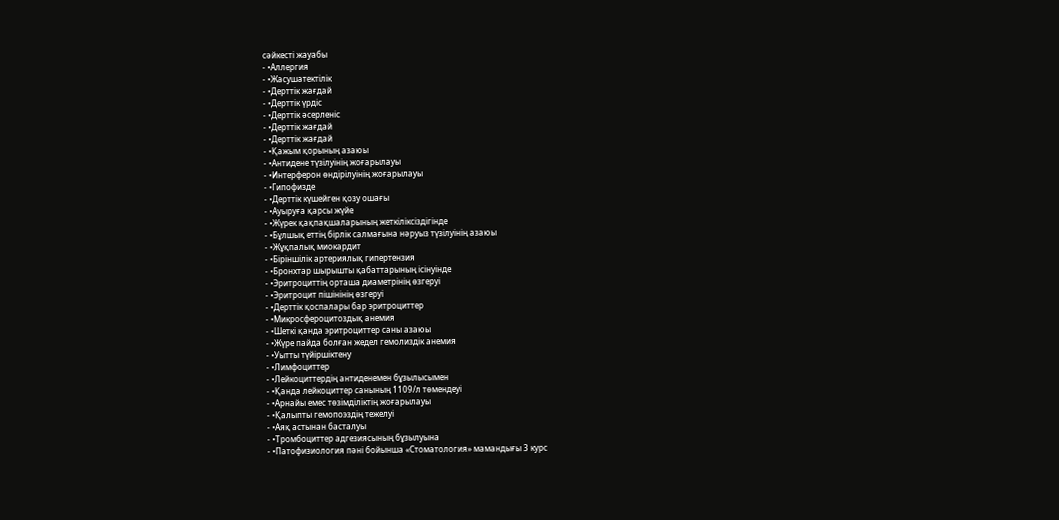сәйкесті жауабы
- •Аллергия
- •Жасушатектілік
- •Дерттік жағдай
- •Дерттік үрдіс
- •Дерттік әсерленіс
- •Дерттік жағдай
- •Дерттік жағдай
- •Қажым қорының азаюы
- •Антидене түзілуінің жоғарылауы
- •Интерферон өндірілуінің жоғарылауы
- •Гипофизде
- •Дерттік күшейген қозу ошағы
- •Ауыруға қарсы жүйе
- •Жүрек қақпақшаларының жеткіліксіздігінде
- •Бұлшық еттің бірлік салмағына нәруыз түзілуінің азаюы
- •Жұқпалық миокардит
- •Біріншілік артериялық гипертензия
- •Бронхтар шырышты қабаттарының ісінуінде
- •Эритроциттің орташа диаметрінің өзгеруі
- •Эритроцит пішінінің өзгеруі
- •Дерттік қоспалары бар эритроциттер
- •Микросфероцитоздық анемия
- •Шеткі қанда эритроциттер саны азаюы
- •Жүре пайда болған жедел гемолиздік анемия
- •Уытты түйіршіктену
- •Лимфоциттер
- •Лейкоциттердің антиденемен бұзылысымен
- •Қанда лейкоциттер санының 1109/л төмендеуі
- •Арнайы емес төзімділіктің жоғарылауы
- •Қалыпты гемопоэздің тежелуі
- •Аяқ астынан басталуы
- •Тромбоциттер адгезиясының бұзылуына
- •Патофизиология пәні бойынша «Стоматология» мамандығы 3 курс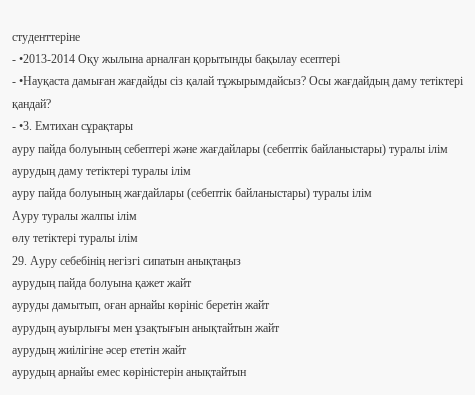студенттеріне
- •2013-2014 Оқу жылына арналған қорытынды бақылау есептері
- •Науқаста дамыған жағдайды сіз қалай тұжырымдайсыз? Осы жағдайдың даму тетіктері қандай?
- •3. Емтихан сұрақтары
ауру пайда болуының себептері және жағдайлары (себептік байланыстары) туралы ілім
аурудың даму тетіктері туралы ілім
ауру пайда болуының жағдайлары (себептік байланыстары) туралы ілім
Ауру туралы жалпы ілім
өлу тетіктері туралы ілім
29. Ауру себебінің негізгі сипатын анықтаңыз
аурудың пайда болуына қажет жайт
ауруды дамытып, оған арнайы көрініс беретін жайт
аурудың ауырлығы мен ұзақтығын анықтайтын жайт
аурудың жиілігіне әсер ететін жайт
аурудың арнайы емес көріністерін анықтайтын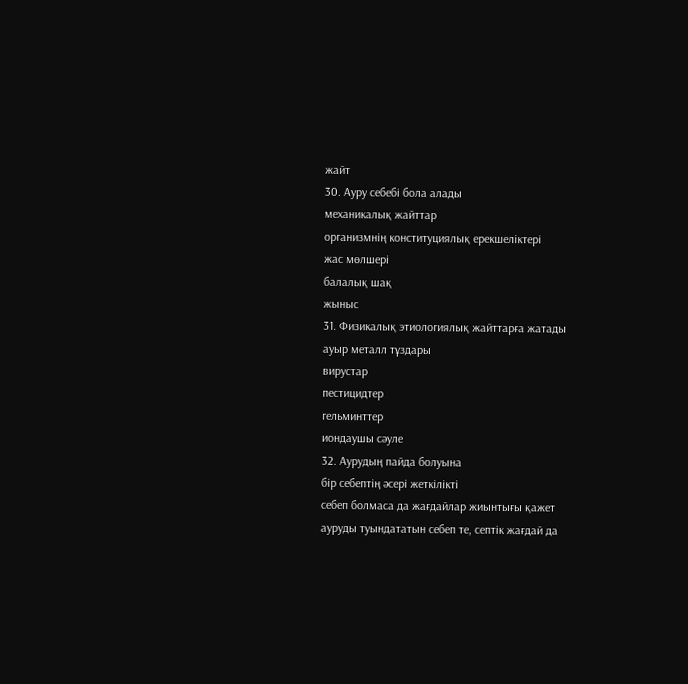жайт
30. Ауру себебі бола алады
механикалық жайттар
организмнің конституциялық ерекшеліктері
жас мөлшері
балалық шақ
жыныс
31. Физикалық этиологиялық жайттарға жатады
ауыр металл тұздары
вирустар
пестицидтер
гельминттер
иондаушы сәуле
32. Аурудың пайда болуына
бір себептің әсері жеткілікті
себеп болмаса да жағдайлар жиынтығы қажет
ауруды туындататын себеп те, септік жағдай да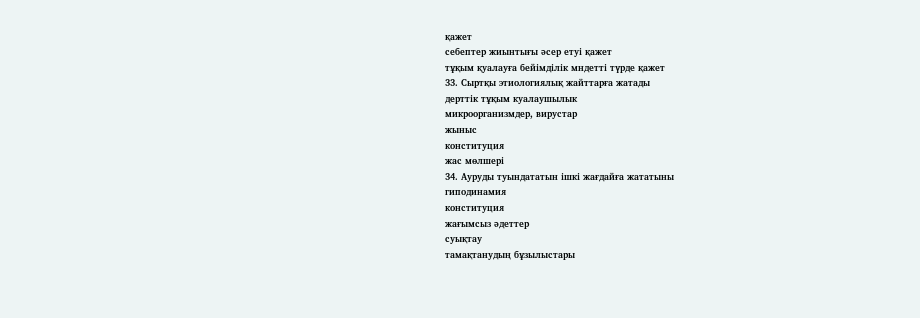қажет
себептер жиынтығы әсер етуі қажет
тұқым қуалауға бейімділік мндетті түрде қажет
33. Сыртқы этиологиялық жайттарға жатады
дерттік тұқым куалаушылык
микроорганизмдер, вирустар
жыныс
конституция
жас мөлшері
34. Ауруды туындататын ішкі жағдайға жататыны
гиподинамия
конституция
жағымсыз әдеттер
суықтау
тамақтанудың бұзылыстары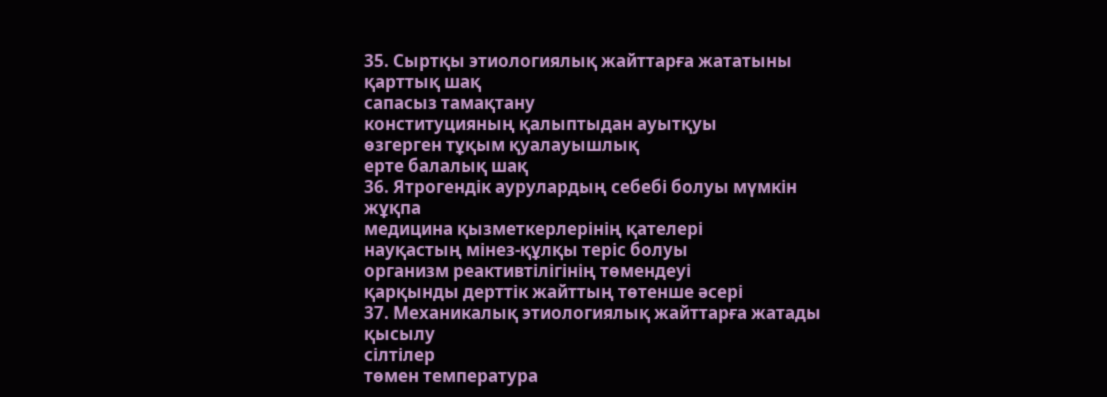35. Сыртқы этиологиялық жайттарға жататыны
қарттық шақ
сапасыз тамақтану
конституцияның қалыптыдан ауытқуы
өзгерген тұқым қуалауышлық
ерте балалық шақ
36. Ятрогендік аурулардың себебі болуы мүмкін
жұқпа
медицина қызметкерлерінің қателері
науқастың мінез-құлқы теріс болуы
организм реактивтілігінің төмендеуі
қарқынды дерттік жайттың төтенше әсері
37. Механикалық этиологиялық жайттарға жатады
қысылу
сілтілер
төмен температура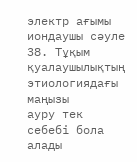электр ағымы
иондаушы сәуле
38. Тұқым қуалаушылықтың этиологиядағы маңызы
ауру тек себебі бола алады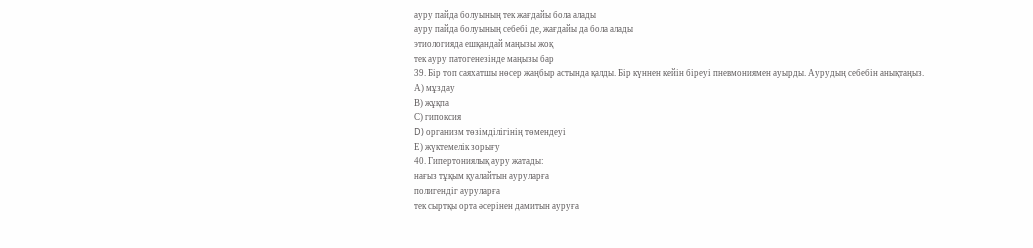ауру пайда болуының тек жағдайы бола алады
ауру пайда болуының себебі де, жағдайы да бола алады
этиологияда ешқандай маңызы жоқ
тек ауру патогенезінде маңызы бар
39. Бір топ саяхатшы нөсер жаңбыр астында қалды. Бір күннен кейін біреуі пневмониямен ауырды. Аурудың себебін анықтаңыз.
А) мұздау
В) жұқпа
С) гипоксия
D) организм төзімділігінің төмендеуі
Е) жүктемелік зорығу
40. Гипертониялық ауру жатады:
нағыз тұқым қуалайтын ауруларға
полигендіг ауруларға
тек сыртқы орта әсерінен дамитын ауруға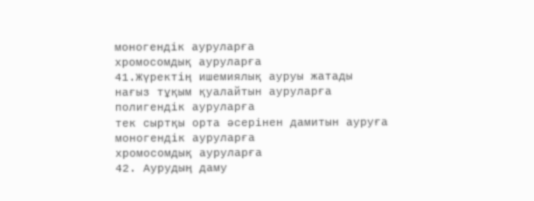моногендік ауруларға
хромосомдық ауруларға
41.Жүректің ишемиялық ауруы жатады
нағыз тұқым қуалайтын ауруларға
полигендік ауруларға
тек сыртқы орта әсерінен дамитын ауруға
моногендік ауруларға
хромосомдық ауруларға
42. Аурудың даму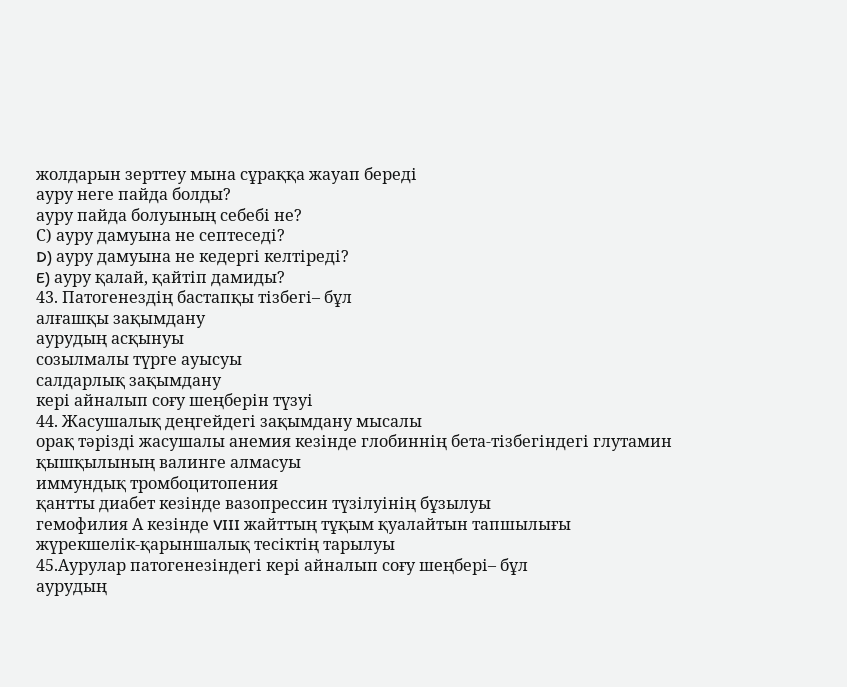жолдарын зерттеу мына сұраққа жауап береді
ауру неге пайда болды?
ауру пайда болуының себебі не?
С) ауру дамуына не септеседі?
D) ауру дамуына не кедергі келтіреді?
E) ауру қалай, қайтіп дамиды?
43. Патогенездің бастапқы тізбегі– бұл
алғашқы зақымдану
аурудың асқынуы
созылмалы түрге ауысуы
салдарлық зақымдану
кері айналып соғу шеңберін түзуі
44. Жасушалық деңгейдегі зақымдану мысалы
орақ тәрізді жасушалы анемия кезінде глобиннің бета-тізбегіндегі глутамин қышқылының валинге алмасуы
иммундық тромбоцитопения
қантты диабет кезінде вазопрессин түзілуінің бұзылуы
гемофилия А кезінде VIII жайттың тұқым қуалайтын тапшылығы
жүрекшелік-қарыншалық тесіктің тарылуы
45.Аурулар патогенезіндегі кері айналып соғу шеңбері– бұл
аурудың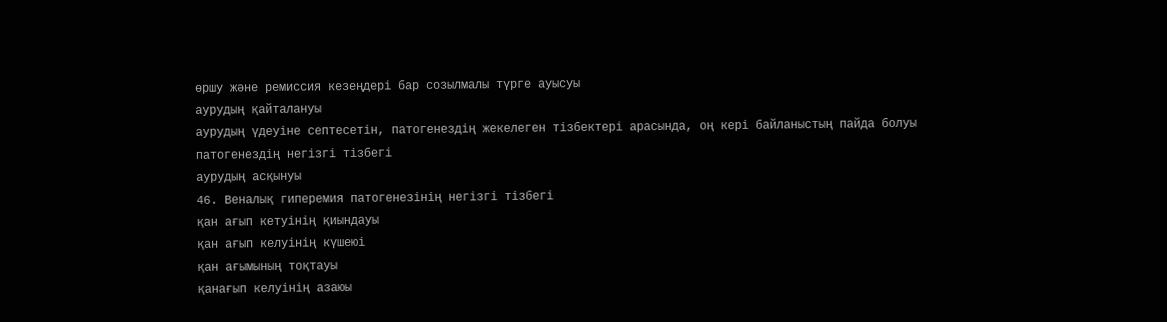өршу және ремиссия кезеңдері бар созылмалы түрге ауысуы
аурудың қайталануы
аурудың үдеуіне септесетін, патогенездің жекелеген тізбектері арасында, оң кері байланыстың пайда болуы
патогенездің негізгі тізбегі
аурудың асқынуы
46. Веналық гиперемия патогенезінің негізгі тізбегі
қан ағып кетуінің қиындауы
қан ағып келуінің күшеюі
қан ағымының тоқтауы
қанағып келуінің азаюы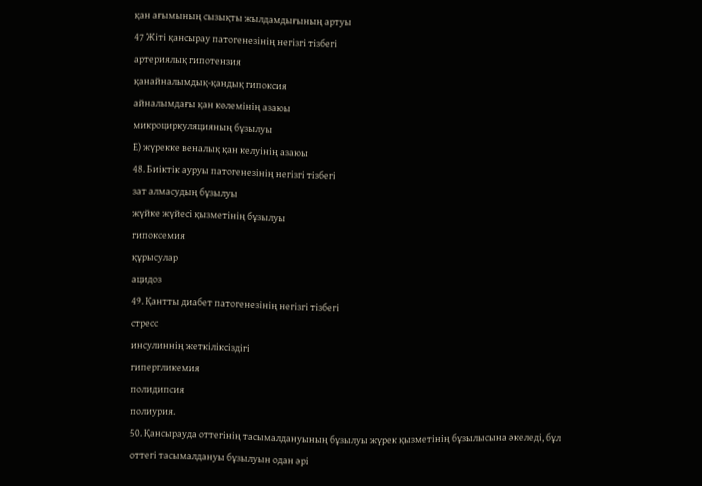қан ағымының сызықты жылдамдығының артуы
47 Жіті қансырау патогенезінің негізгі тізбегі
артериялық гипотензия
қанайналымдық-қандық гипоксия
айналымдағы қан көлемінің азаюы
микроциркуляцияның бұзылуы
Е) жүрекке веналық қан келуінің азаюы
48. Биіктік ауруы патогенезінің негізгі тізбегі
зат алмасудың бұзылуы
жүйке жүйесі қызметінің бұзылуы
гипоксемия
құрысулар
ацидоз
49. Қантты диабет патогенезінің негізгі тізбегі
стресс
инсулиннің жеткіліксіздігі
гипергликемия
полидипсия
полиурия.
50. Қансырауда оттегінің тасымалдануының бұзылуы жүрек қызметінің бұзылысына әкеледі, бұл оттегі тасымалдануы бұзылуын одан әрі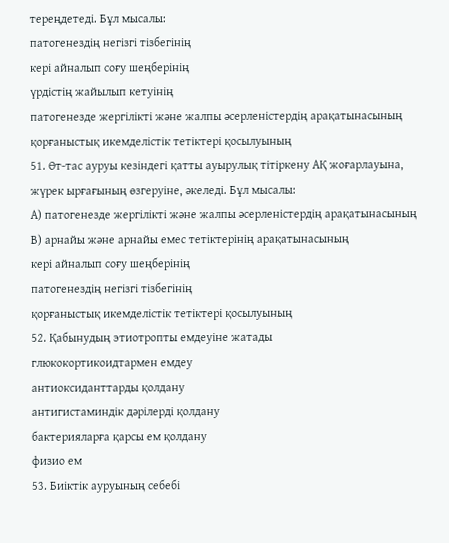тереңдетеді. Бұл мысалы:
патогенездің негізгі тізбегінің
кері айналып соғу шеңберінің
үрдістің жайылып кетуінің
патогенезде жергілікті және жалпы әсерленістердің арақатынасының
қорғаныстық икемделістік тетіктері қосылуының
51. Өт-тас ауруы кезіндегі қатты ауырулық тітіркену АҚ жоғарлауына, жүрек ырғағының өзгеруіне, әкеледі. Бұл мысалы:
А) патогенезде жергілікті және жалпы әсерленістердің арақатынасының
В) арнайы және арнайы емес тетіктерінің арақатынасының
кері айналып соғу шеңберінің
патогенездің негізгі тізбегінің
қорғаныстық икемделістік тетіктері қосылуының
52. Қабынудың этиотропты емдеуіне жатады
глюкокортикоидтармен емдеу
антиоксиданттарды қолдану
антигистаминдік дәрілерді қолдану
бактерияларға қарсы ем қолдану
физио ем
53. Биіктік ауруының себебі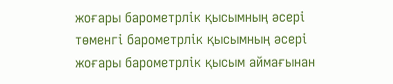жоғары барометрлік қысымның әсері
төменгі барометрлік қысымның әсері
жоғары барометрлік қысым аймағынан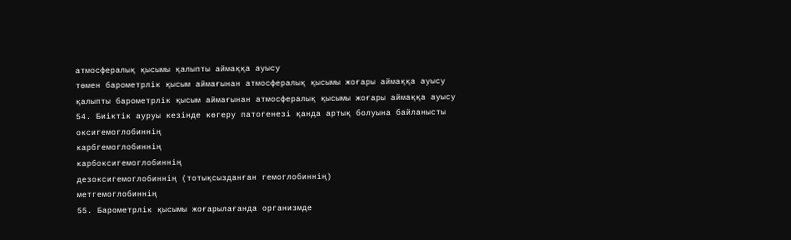атмосфералық қысымы қалыпты аймаққа ауысу
төмен барометрлік қысым аймағынан атмосфералық қысымы жоғары аймаққа ауысу
қалыпты барометрлік қысым аймағынан атмосфералық қысымы жоғары аймаққа ауысу
54. Биіктік ауруы кезінде көгеру патогенезі қанда артық болуына байланысты
оксигемоглобиннің
карбгемоглобиннің
карбоксигемоглобиннің
дезоксигемоглобиннің (тотықсызданған гемоглобиннің)
метгемоглобиннің
55. Барометрлік қысымы жоғарылағанда организмде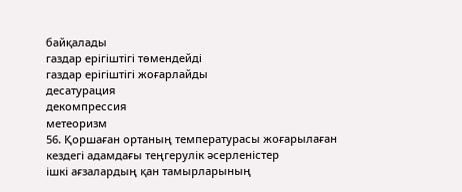байқалады
газдар ерігіштігі төмендейді
газдар ерігіштігі жоғарлайды
десатурация
декомпрессия
метеоризм
56. Қоршаған ортаның температурасы жоғарылаған кездегі адамдағы теңгерулік әсерленістер
ішкі ағзалардың қан тамырларының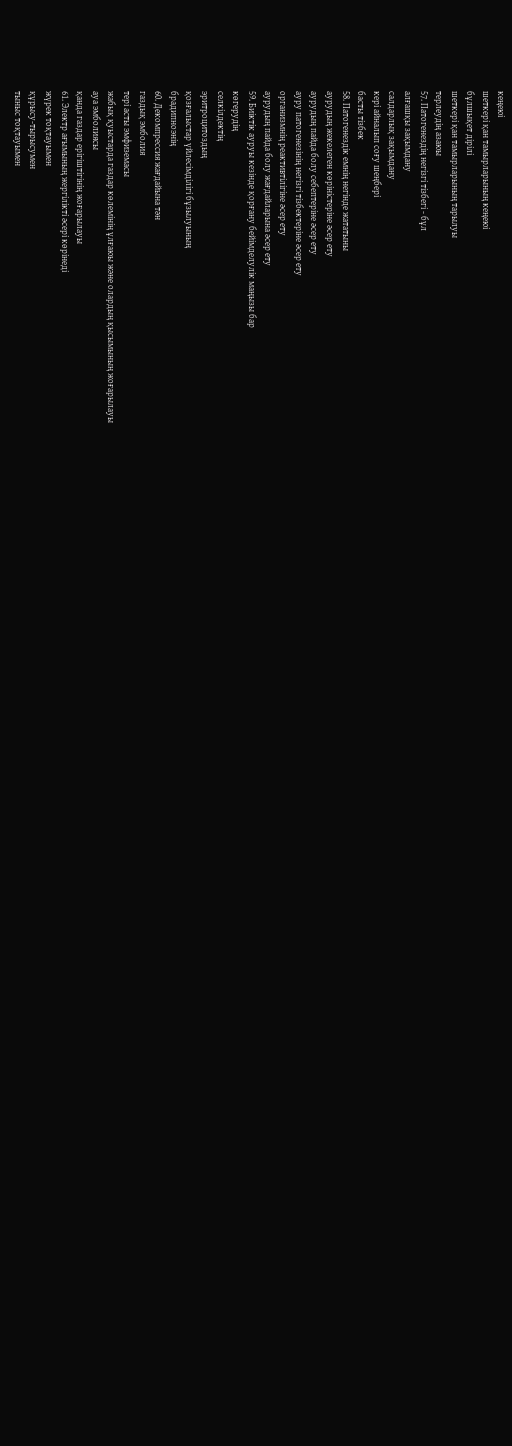кеңеюі
шеткері қан тамырларының кеңеюі
бұлшықет дірілі
шеткері қан тамырларының тарылуы
терлеудің азаюы
57. Патогенездің негізгі тізбегі - бұл
алғашқы зақымдану
салдарлық зақымдану
кері айналып соғу шеңбері
басты тізбек
58. Патогенездік емнің негінде жататыны
аурудың жекелеген көріністеріне әсер ету
аурудың пайда болу себептеріне әсер ету
ауру патогенезінің негізгі тізбектеріне әсер ету
организмнің реактивтілігіне әсер ету
аурудың пайда болу жағдайларына әсер ету
59. Биіктік ауруы кезінде қорғану бейімделулік маңызы бар
көгерудің
селкілдектің
эритроцитоздың
қозғалыстар үйлесімділігі бұзылуының
брадипноэнің
60. Декомпрессия жағдайына тән
газдық эмболия
тері асты эмфиземасы
жабық қуыстарда газдар көлемінің ұлғаюы және олардың қысымының жоғарылауы
ауа эмболиясы
қанда газдар ерігіштігінің жоғарылауы
61. Электр ағымының жергілікті әсері көрінеді
жүрек тоқтауымен
құрысу-тырысумен
тыныс тоқтауымен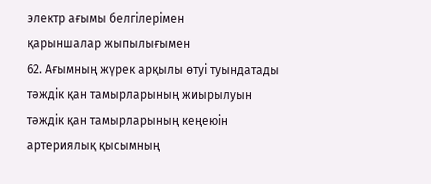электр ағымы белгілерімен
қарыншалар жыпылығымен
62. Ағымның жүрек арқылы өтуі туындатады
тәждік қан тамырларының жиырылуын
тәждік қан тамырларының кеңеюін
артериялық қысымның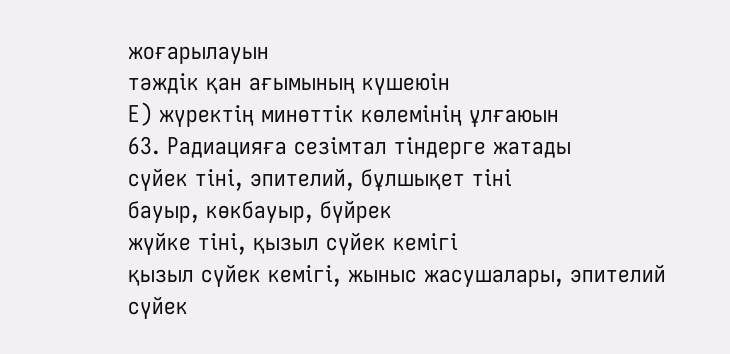жоғарылауын
тәждік қан ағымының күшеюін
Е) жүректің минөттік көлемінің ұлғаюын
63. Радиацияға сезімтал тіндерге жатады
сүйек тіні, эпителий, бұлшықет тіні
бауыр, көкбауыр, бүйрек
жүйке тіні, қызыл сүйек кемігі
қызыл сүйек кемігі, жыныс жасушалары, эпителий
сүйек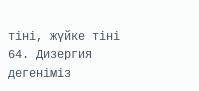тіні, жүйке тіні
64. Дизергия дегеніміз